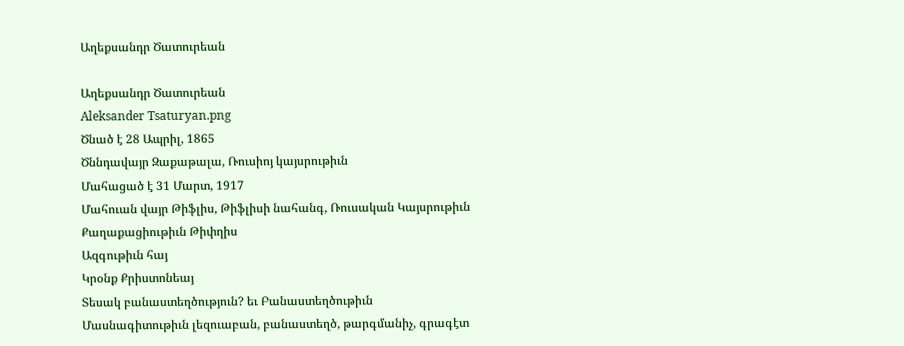Աղեքսանդր Ծատուրեան

Աղեքսանդր Ծատուրեան
Aleksander Tsaturyan.png
Ծնած է 28 Ապրիլ, 1865
Ծննդավայր Զաքաթալա, Ռուսիոյ կայսրութիւն
Մահացած է 31 Մարտ, 1917
Մահուան վայր Թիֆլիս, Թիֆլիսի նահանգ, Ռուսական Կայսրութիւն
Քաղաքացիութիւն Թիփղիս
Ազգութիւն հայ
Կրօնք Քրիստոնեայ
Տեսակ բանաստեղծություն? եւ Բանաստեղծութիւն
Մասնագիտութիւն լեզուաբան, բանաստեղծ, թարգմանիչ, գրագէտ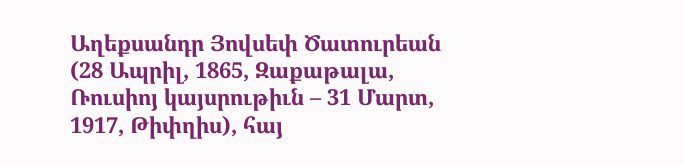Աղեքսանդր Յովսեփ Ծատուրեան (28 Ապրիլ, 1865, Զաքաթալա, Ռուսիոյ կայսրութիւն – 31 Մարտ, 1917, Թիփղիս), հայ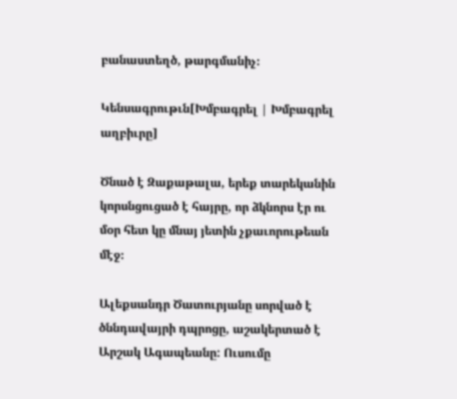բանաստեղծ, թարգմանիչ։

Կենսագրութւն[Խմբագրել | Խմբագրել աղբիւրը]

Ծնած է Զաքաթալա, երեք տարեկանին կորսնցուցած է հայրը, որ ձկնորս էր ու մօր հետ կը մնայ յետին չքաւորութեան մէջ։

Ալեքսանդր Ծատուրյանը սորված է ծննդավայրի դպրոցը, աշակերտած է Արշակ Ագապեանը: Ուսումը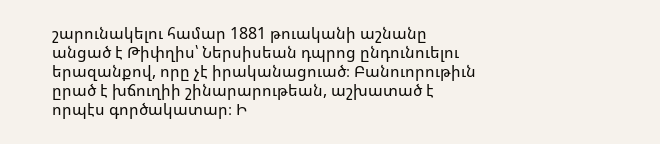շարունակելու համար 1881 թուականի աշնանը անցած է Թիփղիս՝ Ներսիսեան դպրոց ընդունուելու երազանքով, որը չէ իրականացուած։ Բանուորութիւն ըրած է խճուղիի շինարարութեան, աշխատած է որպէս գործակատար։ Ի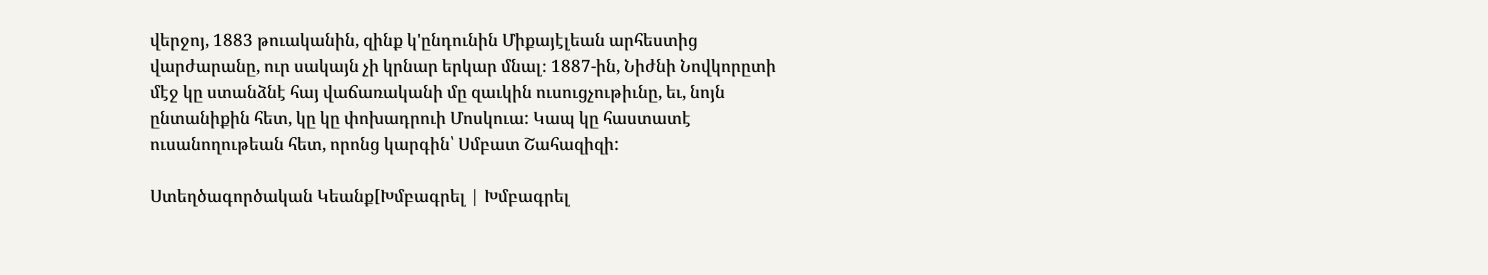վերջոյ, 1883 թուականին, զինք կ'ընդունին Միքայէլեան արհեստից վարժարանը, ուր սակայն չի կրնար երկար մնալ։ 1887-ին, Նիժնի Նովկորըտի մէջ կը ստանձնէ հայ վաճառականի մը զաւկին ուսուցչութիւնը, եւ, նոյն ընտանիքին հետ, կը կը փոխադրուի Մոսկուա: Կապ կը հաստատէ ուսանողութեան հետ, որոնց կարգին՝ Սմբատ Շահազիզի:

Ստեղծագործական Կեանք[Խմբագրել | Խմբագրել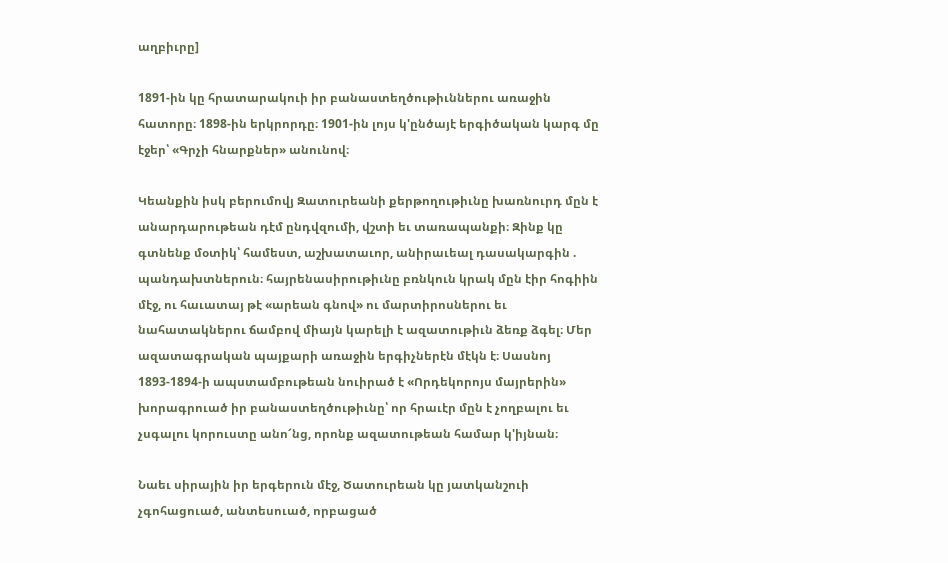աղբիւրը]

1891-ին կը հրատարակուի իր բանաստեղծութիւններու առաջին հատորը։ 1898-ին երկրորդը։ 1901-ին լոյս կ'ընծայէ երգիծական կարգ մը էջեր՝ «Գրչի հնարքներ» անունով։

Կեանքին իսկ բերումովյ Զատուրեանի քերթողութիւնը խառնուրդ մըն է անարդարութեան դէմ ընդվզումի, վշտի եւ տառապանքի։ Զինք կը գտնենք մօտիկ՝ համեստ, աշխատաւոր, անիրաւեալ դասակարգին . պանդախտներուն։ հայրենասիրութիւնը բռնկուն կրակ մըն էիր հոգիին մէջ, ու հաւատայ թէ «արեան գնով» ու մարտիրոսներու եւ նահատակներու ճամբով միայն կարելի է ազատութիւն ձեռք ձգել։ Մեր ազատագրական պայքարի առաջին երգիչներէն մէկն է։ Սասնոյ 1893-1894-ի ապստամբութեան նուիրած է «Որդեկորոյս մայրերին» խորագրուած իր բանաստեղծութիւնը՝ որ հրաւէր մըն է չողբալու եւ չսգալու կորուստը անո՜նց, որոնք ազատութեան համար կ'իյնան։

Նաեւ սիրային իր երգերուն մէջ, Ծատուրեան կը յատկանշուի չգոհացուած, անտեսուած, որբացած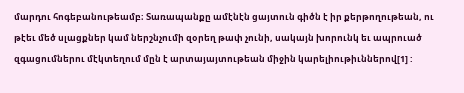մարդու հոգեբանութեամբ։ Տառապանքը ամէնէն ցայտուն գիծն է իր քերթողութեան, ու թէեւ մեծ սլացքներ կամ ներշնչումի զօրեղ թափ չունի, սակայն խորունկ եւ ապրուած զգացումներու մէկտեղում մըն է արտայայտութեան միջին կարելիութիւններով[1] :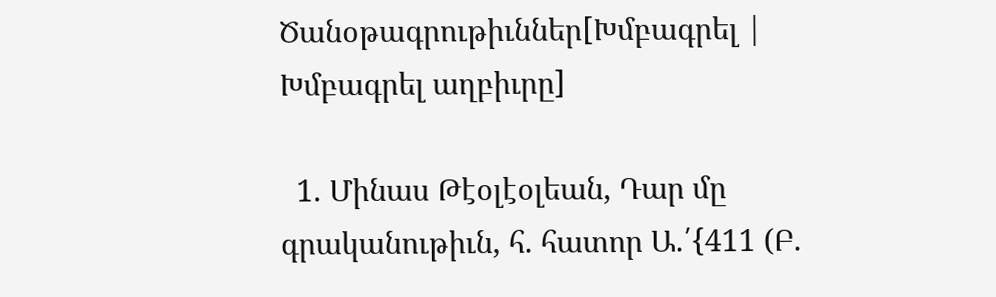Ծանօթագրութիւններ[Խմբագրել | Խմբագրել աղբիւրը]

  1. Մինաս Թէօլէօլեան, Դար մը գրականութիւն, հ. հատոր Ա.՛{411 (Բ.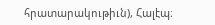հրատարակութիւն), Հալէպ։